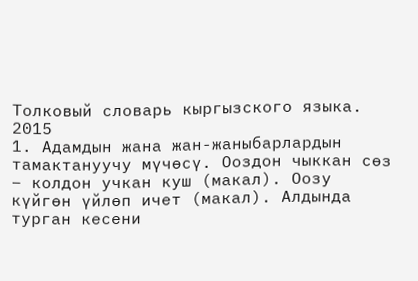Толковый словарь кыргызского языка. 2015
1. Адамдын жана жан-жаныбарлардын тамактануучу мүчөсү. Ооздон чыккан сөз – колдон учкан куш (макал). Оозу күйгөн үйлөп ичет (макал). Алдында турган кесени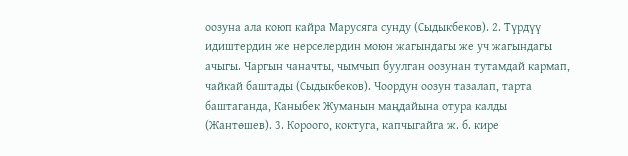оозуна ала коюп кайра Марусяга сунду (Сыдыкбеков). 2. Түрдүү идиштердин же нерселердин моюн жагындагы же уч жагындагы ачыгы. Чаргын чаначты, чымчып буулган оозунан тутамдай кармап, чайкай баштады (Сыдыкбеков). Чоордун оозун тазалап, тарта баштаганда, Каныбек Жуманын маңдайына отура калды (Жантөшев). 3. Короого, коктуга, капчыгайга ж. б. кире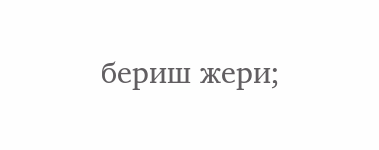бериш жери;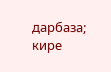дарбаза; кире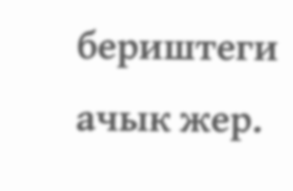бериштеги ачык жер.